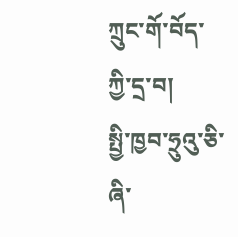ཀྲུང་གོ་བོད་ཀྱི་དྲ་བ།
སྤྱི་ཁྱབ་ཧྲུའུ་ཅི་ཞི་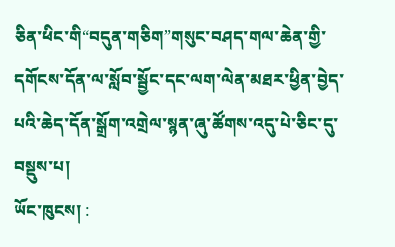ཅིན་ཕིང་གི“བདུན་གཅིག”གསུང་བཤད་གལ་ཆེན་གྱི་དགོངས་དོན་ལ་སློབ་སྦྱོང་དང་ལག་ལེན་མཐར་ཕྱིན་བྱེད་པའི་ཆེད་དོན་སྒྲོག་འགྲེལ་སྙན་ཞུ་ཚོགས་འདུ་པེ་ཅིང་དུ་བསྡུས་པ།
ཡོང་ཁུངས། :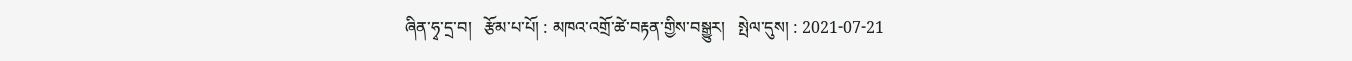ཞིན་ཧྭ་དྲ་བ།   རྩོམ་པ་པོ། : མཁའ་འགྲོ་ཚེ་བརྟན་གྱིས་བསྒྱུར།   སྤེལ་དུས། : 2021-07-21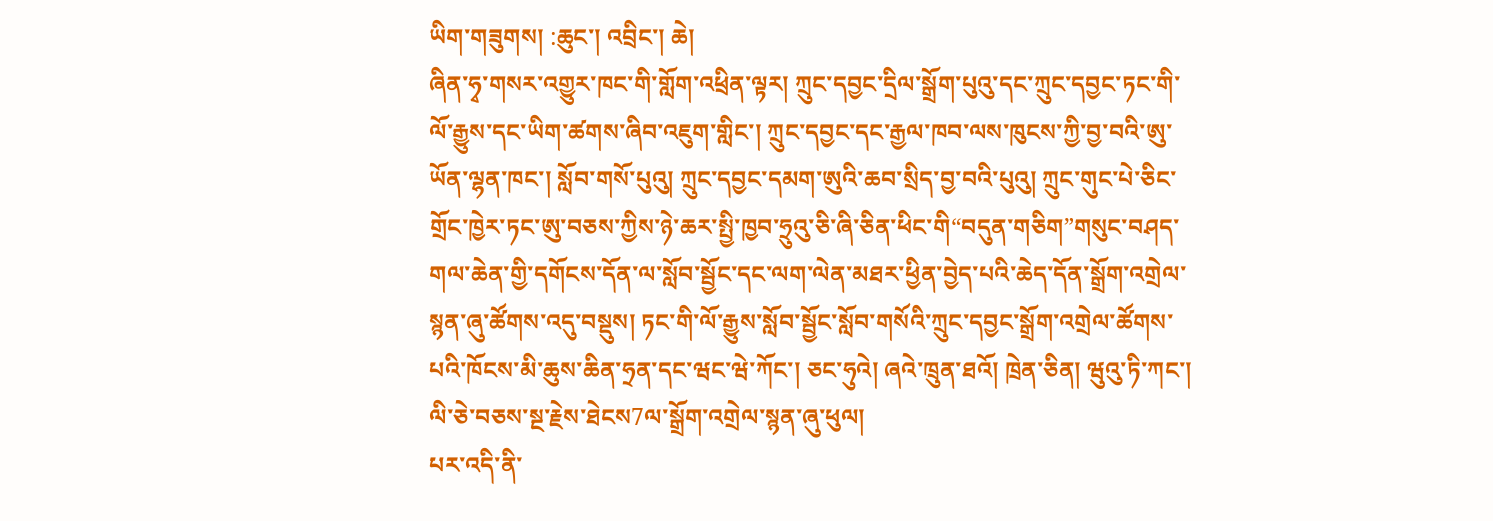ཡིག་གཟུགས། :ཆུང་། འབྲིང་། ཆེ།
ཞིན་ཧྭ་གསར་འགྱུར་ཁང་གི་གློག་འཕྲིན་ལྟར། ཀྲུང་དབྱང་དྲིལ་སྒྲོག་པུའུ་དང་ཀྲུང་དབྱང་ཏང་གི་ལོ་རྒྱུས་དང་ཡིག་ཚགས་ཞིབ་འཇུག་གླིང་། ཀྲུང་དབྱང་དང་རྒྱལ་ཁབ་ལས་ཁུངས་ཀྱི་བྱ་བའི་ཨུ་ཡོན་ལྷན་ཁང་། སློབ་གསོ་པུའུ། ཀྲུང་དབྱང་དམག་ཨུའི་ཆབ་སྲིད་བྱ་བའི་པུའུ། ཀྲུང་གུང་པེ་ཅིང་གྲོང་ཁྱེར་ཏང་ཨུ་བཅས་ཀྱིས་ཉེ་ཆར་སྤྱི་ཁྱབ་ཧྲུའུ་ཅི་ཞི་ཅིན་ཕིང་གི“བདུན་གཅིག”གསུང་བཤད་གལ་ཆེན་གྱི་དགོངས་དོན་ལ་སློབ་སྦྱོང་དང་ལག་ལེན་མཐར་ཕྱིན་བྱེད་པའི་ཆེད་དོན་སྒྲོག་འགྲེལ་སྙན་ཞུ་ཚོགས་འདུ་བསྡུས། ཏང་གི་ལོ་རྒྱུས་སློབ་སྦྱོང་སློབ་གསོའི་ཀྲུང་དབྱང་སྒྲོག་འགྲེལ་ཚོགས་པའི་ཁོངས་མི་ཆུས་ཆིན་ཧྲན་དང་ཝང་ཝེ་ཀོང་། ཅང་ཧུའེ། ཞའེ་ཁྲུན་ཐའོ། ཁྲེན་ཅིན། ཝུའུ་ཏི་ཀང་། ལི་ཅེ་བཅས་སྔ་རྗེས་ཐེངས7ལ་སྒྲོག་འགྲེལ་སྙན་ཞུ་ཕུལ།
པར་འདི་ནི་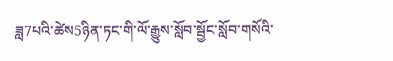ཟླ7པའི་ཚེས5ཉིན་ཏང་གི་ལོ་རྒྱུས་སློབ་སྦྱོང་སློབ་གསོའི་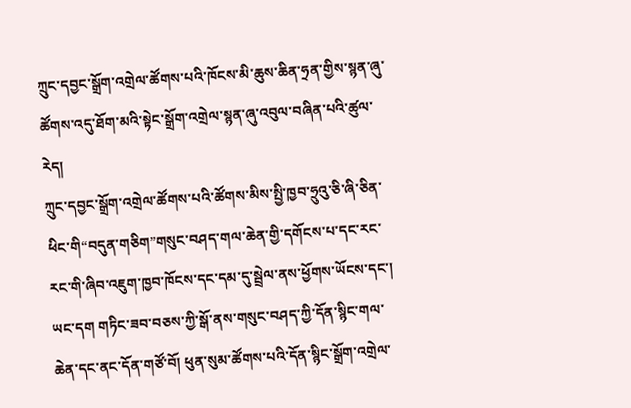ཀྲུང་དབྱང་སྒྲོག་འགྲེལ་ཚོགས་པའི་ཁོངས་མི་ཆུས་ཆིན་ཧྲན་གྱིས་སྙན་ཞུ་ཚོགས་འདུ་ཐོག་མའི་སྟེང་སྒྲོག་འགྲེལ་སྙན་ཞུ་འབུལ་བཞིན་པའི་ཚུལ་རེད།
ཀྲུང་དབྱང་སྒྲོག་འགྲེལ་ཚོགས་པའི་ཚོགས་མིས་སྤྱི་ཁྱབ་ཧྲུའུ་ཅི་ཞི་ཅིན་ཕིང་གི“བདུན་གཅིག”གསུང་བཤད་གལ་ཆེན་གྱི་དགོངས་པ་དང་རང་རང་གི་ཞིབ་འཇུག་ཁྱབ་ཁོངས་དང་དམ་དུ་སྦྲེལ་ནས་ཕྱོགས་ཡོངས་དང་། ཡང་དག གཏིང་ཟབ་བཅས་ཀྱི་སྒོ་ནས་གསུང་བཤད་ཀྱི་དོན་སྙིང་གལ་ཆེན་དང་ནང་དོན་གཙོ་བོ། ཕུན་སུམ་ཚོགས་པའི་དོན་སྙིང་སྒྲོག་འགྲེལ་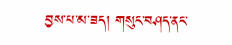བྱས་པ་མ་ཟད། གསུང་བཤད་ནང་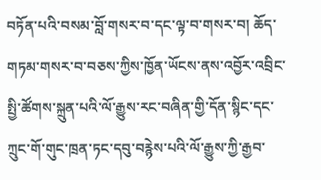བཏོན་པའི་བསམ་བློ་གསར་བ་དང་ལྟ་བ་གསར་བ། ཆོད་གཏམ་གསར་བ་བཅས་ཀྱིས་ཁྱོན་ཡོངས་ནས་འབྱོར་འབྲིང་སྤྱི་ཚོགས་སྐྲུན་པའི་ལོ་རྒྱུས་རང་བཞིན་གྱི་དོན་སྙིང་དང་ཀྲུང་གོ་གུང་ཁྲན་ཏང་དབུ་བརྙེས་པའི་ལོ་རྒྱུས་ཀྱི་རྒྱབ་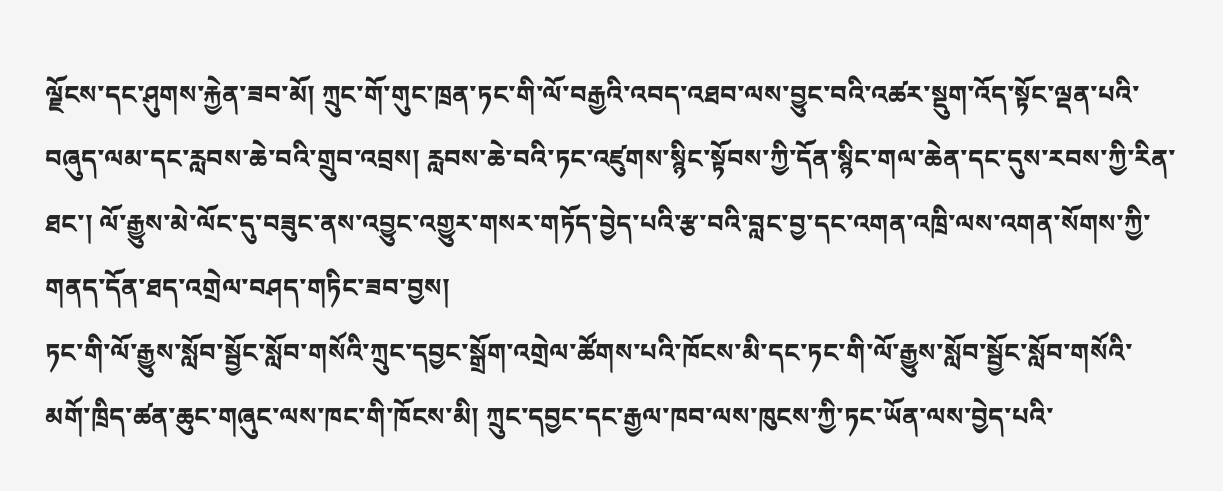ལྗོངས་དང་ཤུགས་རྐྱེན་ཟབ་མོ། ཀྲུང་གོ་གུང་ཁྲན་ཏང་གི་ལོ་བརྒྱའི་འབད་འཐབ་ལས་བྱུང་བའི་འཚར་སྡུག་འོད་སྟོང་ལྡན་པའི་བཞུད་ལམ་དང་རླབས་ཆེ་བའི་གྲུབ་འབྲས། རླབས་ཆེ་བའི་ཏང་འཛུགས་སྙིང་སྟོབས་ཀྱི་དོན་སྙིང་གལ་ཆེན་དང་དུས་རབས་ཀྱི་རིན་ཐང་། ལོ་རྒྱུས་མེ་ལོང་དུ་བཟུང་ནས་འབྱུང་འགྱུར་གསར་གཏོད་བྱེད་པའི་རྩ་བའི་བླང་བྱ་དང་འགན་འཁྲི་ལས་འགན་སོགས་ཀྱི་གནད་དོན་ཐད་འགྲེལ་བཤད་གཏིང་ཟབ་བྱས།
ཏང་གི་ལོ་རྒྱུས་སློབ་སྦྱོང་སློབ་གསོའི་ཀྲུང་དབྱང་སྒྲོག་འགྲེལ་ཚོགས་པའི་ཁོངས་མི་དང་ཏང་གི་ལོ་རྒྱུས་སློབ་སྦྱོང་སློབ་གསོའི་མགོ་ཁྲིད་ཚན་ཆུང་གཞུང་ལས་ཁང་གི་ཁོངས་མི། ཀྲུང་དབྱང་དང་རྒྱལ་ཁབ་ལས་ཁུངས་ཀྱི་ཏང་ཡོན་ལས་བྱེད་པའི་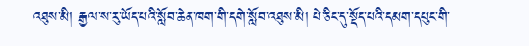འཐུས་མི། རྒྱལ་ས་རུ་ཡོད་པའི་སློབ་ཆེན་ཁག་གི་དགེ་སློབ་འཐུས་མི། པེ་ཅིང་དུ་སྡོད་པའི་དམག་དཔུང་གི་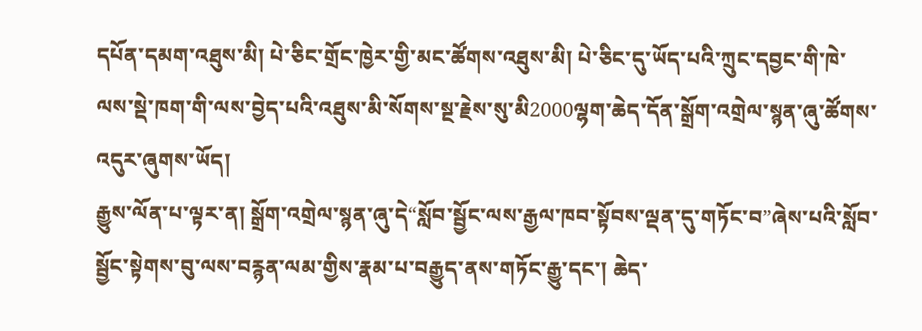དཔོན་དམག་འཐུས་མི། པེ་ཅིང་གྲོང་ཁྱེར་གྱི་མང་ཚོགས་འཐུས་མི། པེ་ཅིང་དུ་ཡོད་པའི་ཀྲུང་དབྱང་གི་ཁེ་ལས་སྡེ་ཁག་གི་ལས་བྱེད་པའི་འཐུས་མི་སོགས་སྔ་རྗེས་སུ་མི2000ལྷག་ཆེད་དོན་སྒྲོག་འགྲེལ་སྙན་ཞུ་ཚོགས་འདུར་ཞུགས་ཡོད།
རྒྱུས་ལོན་པ་ལྟར་ན། སྒྲོག་འགྲེལ་སྙན་ཞུ་དེ“སློབ་སྦྱོང་ལས་རྒྱལ་ཁབ་སྟོབས་ལྡན་དུ་གཏོང་བ”ཞེས་པའི་སློབ་སྦྱོང་སྟེགས་བུ་ལས་བརྙན་ལམ་གྱིས་རྣམ་པ་བརྒྱུད་ནས་གཏོང་རྒྱུ་དང་། ཆེད་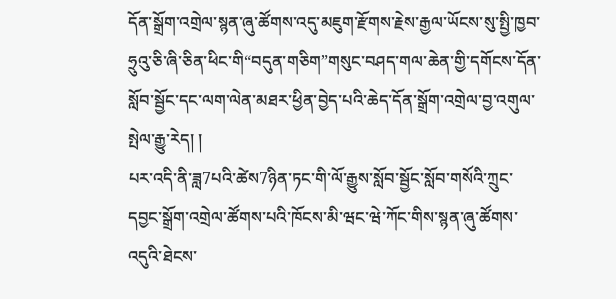དོན་སྒྲོག་འགྲེལ་སྙན་ཞུ་ཚོགས་འདུ་མཇུག་རྫོགས་རྗེས་རྒྱལ་ཡོངས་སུ་སྤྱི་ཁྱབ་ཧྲུའུ་ཅི་ཞི་ཅིན་ཕིང་གི“བདུན་གཅིག”གསུང་བཤད་གལ་ཆེན་གྱི་དགོངས་དོན་སློབ་སྦྱོང་དང་ལག་ལེན་མཐར་ཕྱིན་བྱེད་པའི་ཆེད་དོན་སྒྲོག་འགྲེལ་བྱ་འགུལ་སྤེལ་རྒྱུ་རེད། །
པར་འདི་ནི་ཟླ7པའི་ཚེས7ཉིན་ཏང་གི་ལོ་རྒྱུས་སློབ་སྦྱོང་སློབ་གསོའི་ཀྲུང་དབྱང་སྒྲོག་འགྲེལ་ཚོགས་པའི་ཁོངས་མི་ཝང་ཝེ་ཀོང་གིས་སྙན་ཞུ་ཚོགས་འདུའི་ཐེངས་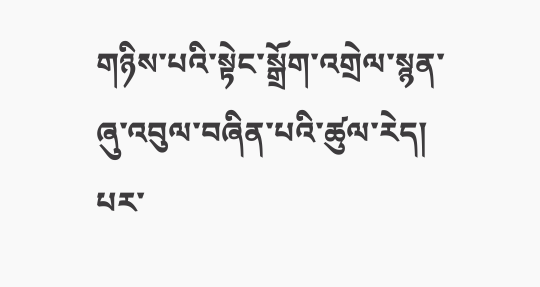གཉིས་པའི་སྟེང་སྒྲོག་འགྲེལ་སྙན་ཞུ་འབུལ་བཞིན་པའི་ཚུལ་རེད།
པར་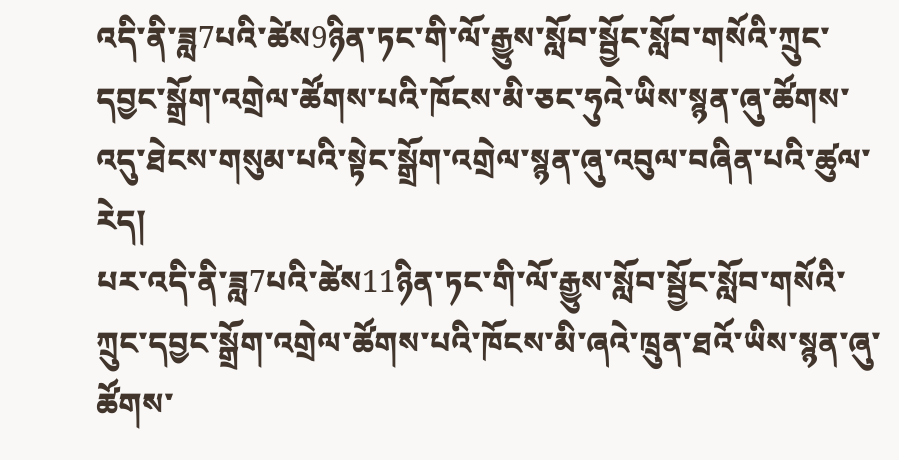འདི་ནི་ཟླ7པའི་ཚེས9ཉིན་ཏང་གི་ལོ་རྒྱུས་སློབ་སྦྱོང་སློབ་གསོའི་ཀྲུང་དབྱང་སྒྲོག་འགྲེལ་ཚོགས་པའི་ཁོངས་མི་ཅང་ཧུའེ་ཡིས་སྙན་ཞུ་ཚོགས་འདུ་ཐེངས་གསུམ་པའི་སྟེང་སྒྲོག་འགྲེལ་སྙན་ཞུ་འབུལ་བཞིན་པའི་ཚུལ་རེད།
པར་འདི་ནི་ཟླ7པའི་ཚེས11ཉིན་ཏང་གི་ལོ་རྒྱུས་སློབ་སྦྱོང་སློབ་གསོའི་ཀྲུང་དབྱང་སྒྲོག་འགྲེལ་ཚོགས་པའི་ཁོངས་མི་ཞའེ་ཁྲུན་ཐའོ་ཡིས་སྙན་ཞུ་ཚོགས་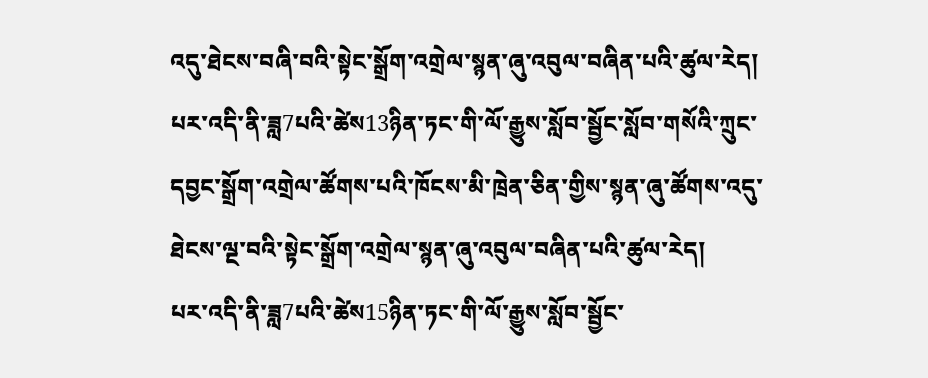འདུ་ཐེངས་བཞི་བའི་སྟེང་སྒྲོག་འགྲེལ་སྙན་ཞུ་འབུལ་བཞིན་པའི་ཚུལ་རེད།
པར་འདི་ནི་ཟླ7པའི་ཚེས13ཉིན་ཏང་གི་ལོ་རྒྱུས་སློབ་སྦྱོང་སློབ་གསོའི་ཀྲུང་དབྱང་སྒྲོག་འགྲེལ་ཚོགས་པའི་ཁོངས་མི་ཁྲེན་ཅིན་གྱིས་སྙན་ཞུ་ཚོགས་འདུ་ཐེངས་ལྔ་བའི་སྟེང་སྒྲོག་འགྲེལ་སྙན་ཞུ་འབུལ་བཞིན་པའི་ཚུལ་རེད།
པར་འདི་ནི་ཟླ7པའི་ཚེས15ཉིན་ཏང་གི་ལོ་རྒྱུས་སློབ་སྦྱོང་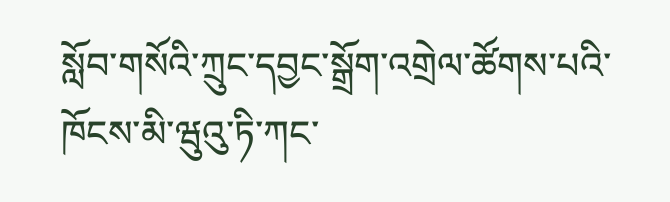སློབ་གསོའི་ཀྲུང་དབྱང་སྒྲོག་འགྲེལ་ཚོགས་པའི་ཁོངས་མི་ཝུའུ་ཏི་ཀང་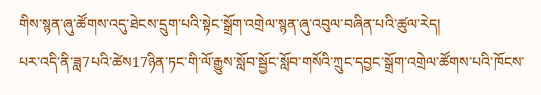གིས་སྙན་ཞུ་ཚོགས་འདུ་ཐེངས་དྲུག་པའི་སྟེང་སྒྲོག་འགྲེལ་སྙན་ཞུ་འབུལ་བཞིན་པའི་ཚུལ་རེད།
པར་འདི་ནི་ཟླ7པའི་ཚེས17ཉིན་ཏང་གི་ལོ་རྒྱུས་སློབ་སྦྱོང་སློབ་གསོའི་ཀྲུང་དབྱང་སྒྲོག་འགྲེལ་ཚོགས་པའི་ཁོངས་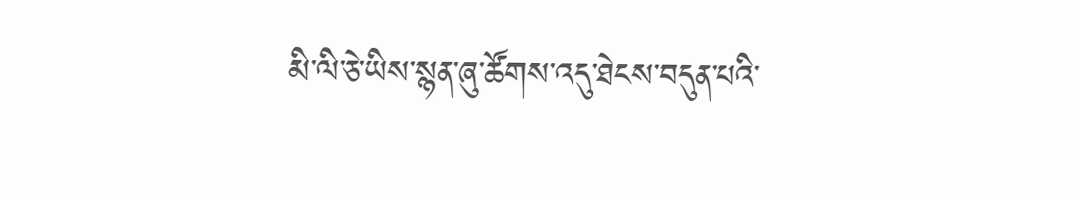མི་ལི་ཅེ་ཡིས་སྙན་ཞུ་ཚོགས་འདུ་ཐེངས་བདུན་པའི་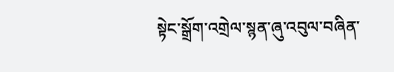སྟེང་སྒྲོག་འགྲེལ་སྙན་ཞུ་འབུལ་བཞིན་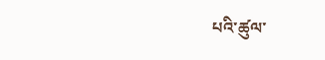པའི་ཚུལ་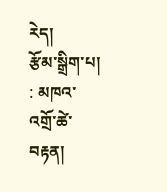རེད།
རྩོམ་སྒྲིག་པ། : མཁའ་འགྲོ་ཚེ་བརྟན།